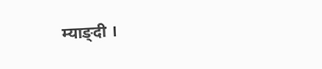म्याङ्दी ।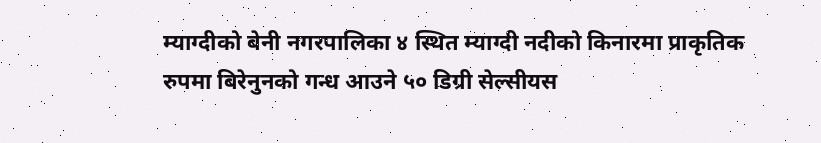म्याग्दीको बेनी नगरपालिका ४ स्थित म्याग्दी नदीको किनारमा प्राकृतिक रुपमा बिरेनुनको गन्ध आउने ५० डिग्री सेल्सीयस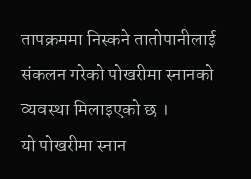तापक्रममा निस्कने तातोपानीलाई संकलन गरेको पोखरीमा स्नानको व्यवस्था मिलाइएको छ ।
यो पोखरीमा स्नान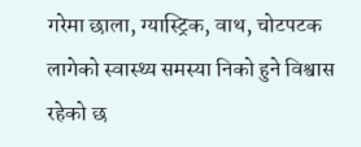गरेमा छाला, ग्यास्ट्रिक, वाथ, चोटपटक लागेको स्वास्थ्य समस्या निको हुने विश्वास रहेको छ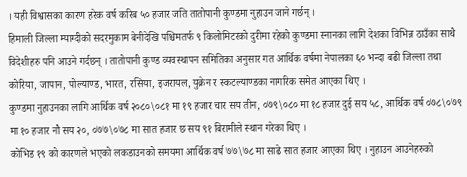। यही विश्वासका कारण हरेक वर्ष करिब ५० हजार जति तातोपानी कुण्डमा नुहाउन जाने गर्छन् ।
हिमाली जिल्ला म्याग्दीको सदरमुकाम बेनीदेखि पश्चिमतर्फ ९ किलोमिटरको दुरीमा रहेको कुण्डमा स्नानका लागि देशका विभिन्न ठाउँका साथै विदेशीहरु पनि आउने गर्दछन् । तातोपानी कुण्ड व्यवस्थापन समितिका अनुसार गत आर्थिक वर्षमा नेपालका ६० भन्दा बढी जिल्ला तथा कोरिया, जापान, पोल्याण्ड, भारत, रसिया, इजरायल, युक्रेन र स्कटल्याण्डका नागरिक समेत आएका थिए ।
कुण्डमा नुहाउनका लागि आर्थिक वर्ष २०८०\०८१ मा १९ हजार चार सय तीन, ०७९\०८० मा १८ हजार दुई सय ५८, आर्थिक वर्ष ०७८\०७९ मा १० हजार नौ सय २०, ०७७\०७८ मा सात हजार छ सय ९१ बिरामीले स्थान गरेका थिए ।
कोभिड १९ को कारणले भएको लकडाउनको समयमा आर्थिक वर्ष ७७\७८ मा साढे सात हजार आएका थिए । नुहाउन आउनेहरुको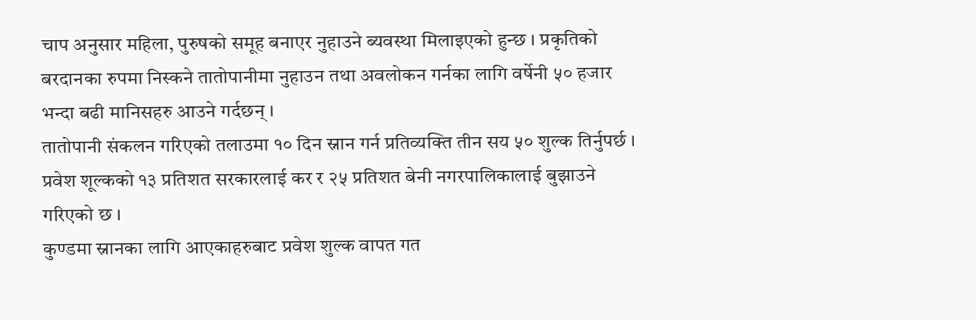चाप अनुसार महिला, पुरुषको समूह बनाएर नुहाउने ब्यवस्था मिलाइएको हुन्छ । प्रकृतिको बरदानका रुपमा निस्कने तातोपानीमा नुहाउन तथा अवलोकन गर्नका लागि वर्षेनी ५० हजार भन्दा बढी मानिसहरु आउने गर्दछन् ।
तातोपानी संकलन गरिएको तलाउमा १० दिन स्नान गर्न प्रतिव्यक्ति तीन सय ५० शुल्क तिर्नुपर्छ । प्रवेश शूल्कको १३ प्रतिशत सरकारलाई कर र २५ प्रतिशत बेनी नगरपालिकालाई बुझाउने गरिएको छ ।
कुण्डमा स्नानका लागि आएकाहरुबाट प्रवेश शुल्क वापत गत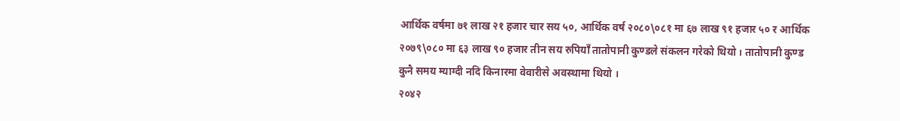आर्थिक वर्षमा ७१ लाख २१ हजार चार सय ५०, आर्थिक वर्ष २०८०\०८१ मा ६७ लाख ९१ हजार ५० र आर्थिक २०७९\०८० मा ६३ लाख ९० हजार तीन सय रुपियाँ तातोपानी कुण्डले संकलन गरेको थियो । तातोपानी कुण्ड कुनै समय म्याग्दी नदि किनारमा वेवारीसे अवस्थामा थियो ।
२०४२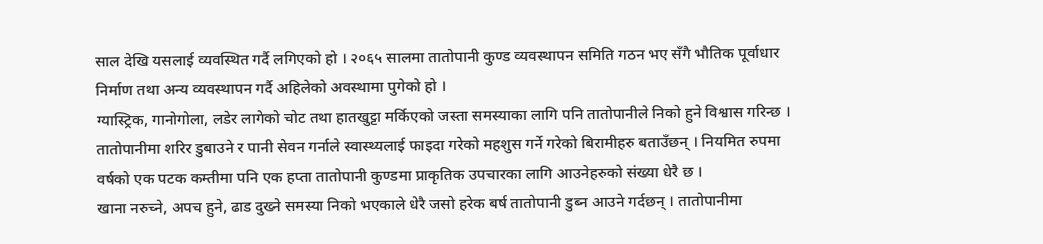साल देखि यसलाई व्यवस्थित गर्दै लगिएको हो । २०६५ सालमा तातोपानी कुण्ड व्यवस्थापन समिति गठन भए सँगै भौतिक पूर्वाधार निर्माण तथा अन्य व्यवस्थापन गर्दै अहिलेको अवस्थामा पुगेको हो ।
ग्यास्ट्रिक, गानोगोला, लडेर लागेको चोट तथा हातखुट्टा मर्किएको जस्ता समस्याका लागि पनि तातोपानीले निको हुने विश्वास गरिन्छ । तातोपानीमा शरिर डुबाउने र पानी सेवन गर्नाले स्वास्थ्यलाई फाइदा गरेको महशुस गर्ने गरेको बिरामीहरु बताउँछन् । नियमित रुपमा वर्षको एक पटक कम्तीमा पनि एक हप्ता तातोपानी कुण्डमा प्राकृतिक उपचारका लागि आउनेहरुको संख्या धेरै छ ।
खाना नरुच्ने, अपच हुने, ढाड दुख्ने समस्या निको भएकाले धेरै जसो हरेक बर्ष तातोपानी डुब्न आउने गर्दछन् । तातोपानीमा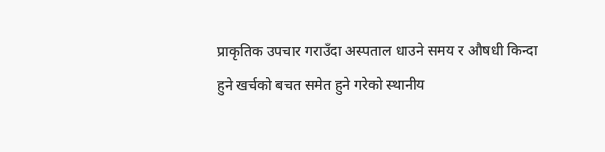प्राकृतिक उपचार गराउँदा अस्पताल धाउने समय र औषधी किन्दा हुने खर्चको बचत समेत हुने गरेको स्थानीय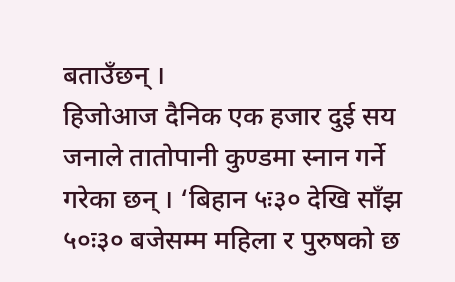बताउँछन् ।
हिजोआज दैनिक एक हजार दुई सय जनाले तातोपानी कुण्डमा स्नान गर्ने गरेका छन् । ‘बिहान ५ः३० देखि साँझ ५०ः३० बजेसम्म महिला र पुरुषको छ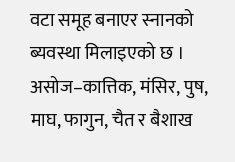वटा समूह बनाएर स्नानको ब्यवस्था मिलाइएको छ । असोज–कात्तिक, मंसिर, पुष, माघ, फागुन, चैत र बैशाख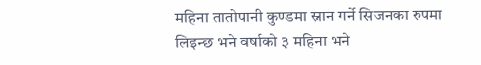महिना तातोपानी कुण्डमा स्नान गर्ने सिजनका रुपमा लिइन्छ भने वर्षाको ३ महिना भने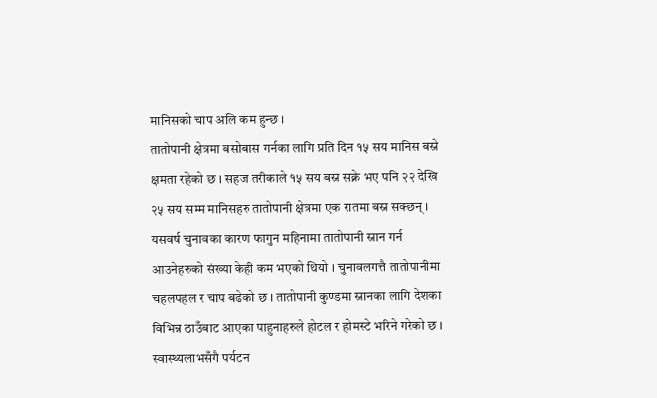मानिसको चाप अलि कम हुन्छ ।
तातोपानी क्षेत्रमा बसोबास गर्नका लागि प्रति दिन १५ सय मानिस बस्ने क्षमता रहेको छ । सहज तरीकाले १५ सय बस्न सक्ने भए पनि २२ देखि २५ सय सम्म मानिसहरु तातोपानी क्षेत्रमा एक रातमा बस्न सक्छन् ।
यसवर्ष चुनावका कारण फागुन महिनामा तातोपानी स्नान गर्न आउनेहरुको संख्या केही कम भएको थियो । चुनावलगत्तै तातोपानीमा चहलपहल र चाप बढेको छ । तातोपानी कुण्डमा स्नानका लागि देशका विभिन्न ठाउँबाट आएका पाहुनाहरुले होटल र होमस्टे भरिने गरेको छ ।
स्वास्थ्यलाभसँगै पर्यटन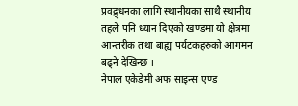प्रवद्र्धनका लागि स्थानीयका साथै स्थानीय तहले पनि ध्यान दिएको खण्डमा यो क्षेत्रमा आन्तरीक तथा बाह्य पर्यटकहरुको आगमन बढ्ने देखिन्छ ।
नेपाल एकेडेमी अफ साइन्स एण्ड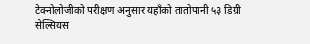टेक्नोलोजीको परीक्षण अनुसार यहाँको तातोपानी ५३ डिग्री सेल्सियस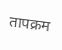तापक्रम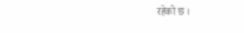रहेको छ ।